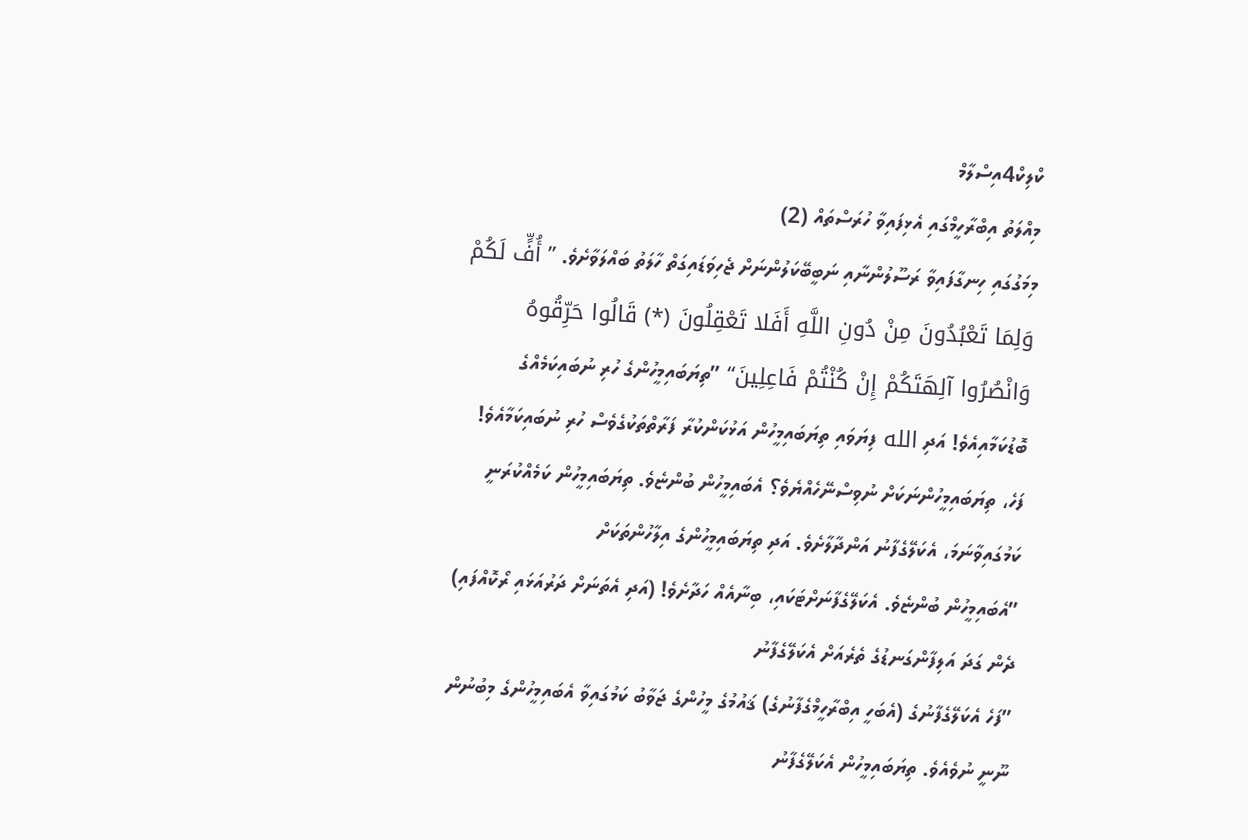ކްލިކް4އިސްލާމް
މިއްލަތު އިބްރާހީމްގައި އެޅިފައިވާ ހުރަސްތައް (2)
މިމަގުގައި ހިނގާފައިވާ ރަސޫލުންނާއި ނަބީބޭކަލުންނަށް ޖެހިވަޑައިގަތް ހާލަތު ބައްލަވާށެވެ. ”أُفٍّ لَكُمْ وَلِمَا تَعْبُدُونَ مِنْ دُونِ اللَّهِ أَفَلا تَعْقِلُونَ (*) قَالُوا حَرِّقُوهُ وَانْصُرُوا آلِهَتَكُمْ إِنْ كُنْتُمْ فَاعِلِينَ“ ”ތިޔަބައިމީހުންގެ ހުރި ނުބައިކަމެއްގެ ބޮޑުކަމާއިއެވެ! އަދި الله ފިޔަވައި ތިޔަބައިމީހުން އަޅުކަންކުރާ ފަރާތްތަކުގެވެސް ހުރި ނުބައިކަމާއެވެ! ފަހެ، ތިޔަބައިމީހުންނަކަށް ނުވިސްނޭހެއްޔެވެ؟ އެބައިމީހުން ބުންޏެވެ. ތިޔަބައިމީހުން ކަމެއްކުރަނީ ކަމުގައިވާނަމަ، އެކަލޭގެފާނު އަންދާލާށެވެ. އަދި ތިޔަބައިމީހުންގެ އިލާހުންތަކަށް
”އެބައިމީހުން ބުންޏެވެ. އެކަލޭގެފާނަށްޓަކައި، ބިނާއެއް ހަދާށެވެ! (އަދި އެތަނަށް ދަރުއަޅައި ރޯކޮއްފައި) ދެން ގަދަ އަލިފާންގަނޑުގެ ތެރެއަށް އެކަލޭގެފާނު
”ފަހެ އެކަލޭގެފާނުގެ (އެބަހީ އިބްރާހީމްގެފާނުގެ) ޤައުމުގެ މީހުންގެ ޖަވާބު ކަމުގައިވާ އެބައިމީހުންގެ މިބުނުން ނޫނީ ނުވެއެވެ. ތިޔަބައިމީހުން އެކަލޭގެފާނު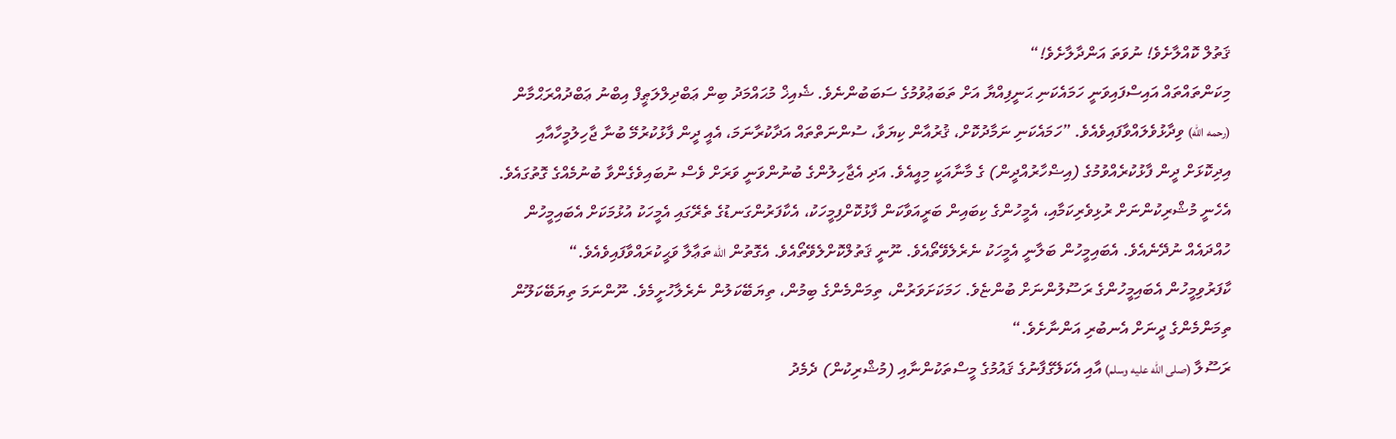ޤަތުލް ކޮއްލާށެވެ! ނުވަތަ އަންދާލާށެވެ!“
މިކަންތައްތައް އައިސްފައިވަނީ ހަމައެކަނި ޙަނީފިއްޔާ އަށް ތަބަޢުވުމުގެ ސަބަބުންނެވެ. ޝެއިޚް މުޙައްމަދު ބިން ޢަބްދިލްލަޠީފް އިބްނު ޢަބްދުއްރަޙްމާން (رحمه الله) ވިދާޅުވެލައްވާފައިވެއެވެ. ”ހަމައެކަނި ނަމާދުކޮށް، ޤުރުއާން ކިޔަވާ، ސުންނަތްތައް އަދާކުރާނަމަ، އެއީ ދީން ފާޅުކުރުމޭ ބުނާ ޖާހިލުމީހާއާއި އިދިކޮޅަށް ދީން ފާޅުކުރެއްވުމުގެ (އިޟްހާރުއްދީން) ގެ މާނާއަކީ މިއީއެވެ. އަދި އެޖާހިލުންގެ ބުނުންވަނީ ވަރަށް ވެސް ނުބައިވެގެންވާ ބުނުމެއްގެ ގޮތުގައެވެ. އެހެނީ މުޝްރިކުންނަށް ރުޅިވެރިކަމާއި، އެމީހުންގެ ކިބައިން ބަރީއަވާކަން ފާޅުކޮށްފިމީހަކު، އެކާފަރުންގަނޑުގެ ތެރޭގައި އެމީހަކު އުޅުމަކަށް އެބައިމީހުން ހުއްދައެއް ނުދޭނެއެވެ. އެބައިމީހުން ބަލާނީ އެމީހަކު ނެރެލެވޭތޯއެވެ. ނޫނީ ޤަތުލްކޮށްލެވޭތޯއެވެ. އެގޮތުން الله ތަޢާލާ ވަޙީކުރައްވާފައިވެއެވެ.“
ކާފަރުވިމީހުން އެބައިމީހުންގެ ރަސޫލުންނަށް ބުންޏެވެ. ހަމަކަށަވަރުން، ތިމަންމެންގެ ބިމުން، ތިޔަބޭކަލުން ނެރެލާހުށީމެވެ. ނޫންނަމަ ތިޔަބޭކަލޫން ތިމަންމެންގެ ދީނަށް އެނބުރި އަންނާށެވެ.“
ރަސޫލާ (صلى الله عليه وسلم) އާއި އެކަލޭގެފާނުގެ ޤައުމުގެ މީސްތަކުންނާއި (މުޝްރިކުން) ދެމެދު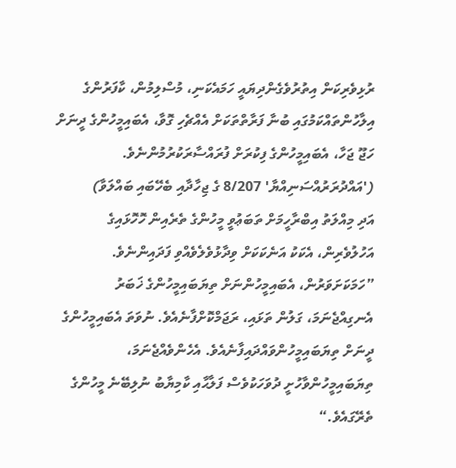ރުޅިވެރިކަން އިތުރުވެގެންދިޔައީ ހަމައެކަނި، މުސްލިމުން، ކާފަރުންގެ އިލާހުންތައްކަމުގައި ބުނާ ފަރާތްތަކަށް އެއްޗެހި ގޮވާ، އެބައިމީހުންގެ ދީނަށް ހަޖޫ ޖަހާ، އެބައިމީހުންގެ ފިކުރަށް ފުރައްސާރަކުރުމުންނެވެ. ('އައްދުރަރުއްސަނިއްޔާ' 8/207 ގެ ޖިހާދާއި ބެހޭބައި ބައްލަވާ)
އަދި މިއްލަތު އިބްރާހީމަށް ތަބަޢުވީ މީހުންގެ ތެރެއިން ހޮހޮޅައިގެ އަހުލުވެރިން، އެކަކު އަނެކަކަށް ވިދާޅުވެލެވެއްވި ފަދައިންނެވެ.
”ހަމަކަށަވަރުން، އެބައިމީހުންނަށް ތިޔަބައިމީހުންގެ ޚަބަރު އެނގިއްޖެނަމަ، ގަލުން ތަޅައި، ރަޖަމްކޮށްފާނެއެވެ. ނުވަތަ އެބައިމީހުންގެ ދީނަށް ތިޔަބައިމީހުންވައްދައިފާނެއެވެ. އެހެންވެއްޖެނަމަ، ތިޔަބައިމީހުންވާހުށީ ދުވަހަކުވެސް ފަލާޙާއި ކާމިޔާބު ނުލިބޭނެ މީހުންގެ ތެރޭގައެވެ.“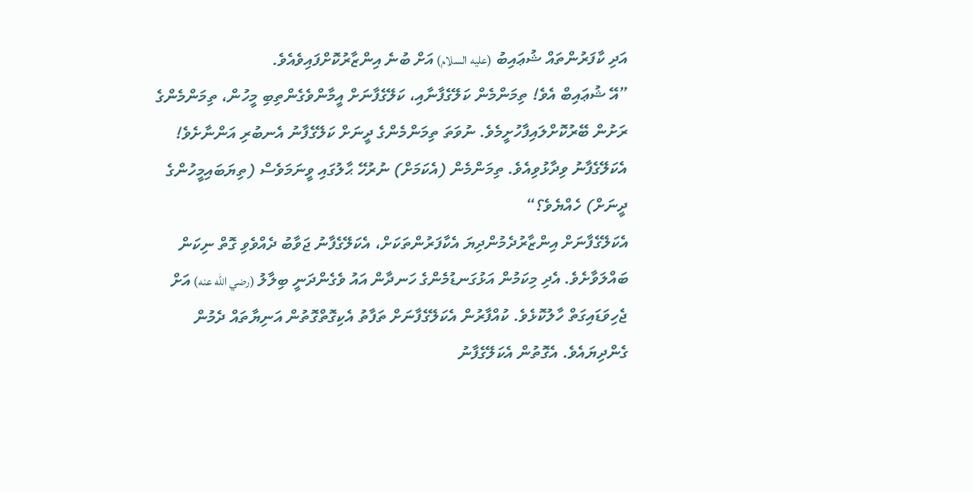އަދި ކާފަރުންތައް ޝުޢައިބު (عليه السلام) އަށް ބުނެ އިންޒާރުކޮށްފައިވެއެވެ.
”އޭ ޝުޢައިބް އެވެ! ތިމަންމެން ކަލޭގެފާނާއި، ކަލޭގެފާނަށް އީމާންވެގެންތިބި މީހުން، ތިމަންމެންގެ ރަށުން ބޭރުކޮށްލައިފާހުށީމެވެ. ނުވަތަ ތިމަންމެންގެ ދީނަށް ކަލޭގެފާނު އެނބުރި އަންނާށެވެ! އެކަލޭގެފާނު ވިދާޅުވިއެވެ. ތިމަންމެން (އެކަމަށް) ނުރުހޭ ޙާލުގައި ވީނަމަވެސް (ތިޔަބައިމީހުންގެ ދީނަށް) ހެއްޔެވެ؟“
އެކަލޭގެފާނަށް އިންޒާރުދެމުންދިޔަ އެކާފަރުންތަކަށް، އެކަލޭގެފާނު ޖަވާބު ދެއްވެވި ގޮތް ނިކަން ބައްލަވާށެވެ. އެދި މިކަމުން އަޅުގަނޑުމެންގެ ހަނދާން އައު ވެގެންދަނީ ބިލާލު (رضي الله عنه) އަށް ޖެހިވަޑައިގަތް ހާލުކޮޅެވެ. ކުއްފާރުން އެކަލޭގެފާނަށް ތަފާތު އެކިގޮތްގޮތުން އަނިޔާތައް ދެމުން ގެންދިޔައެވެ. އެގޮތުން އެކަލޭގެފާނު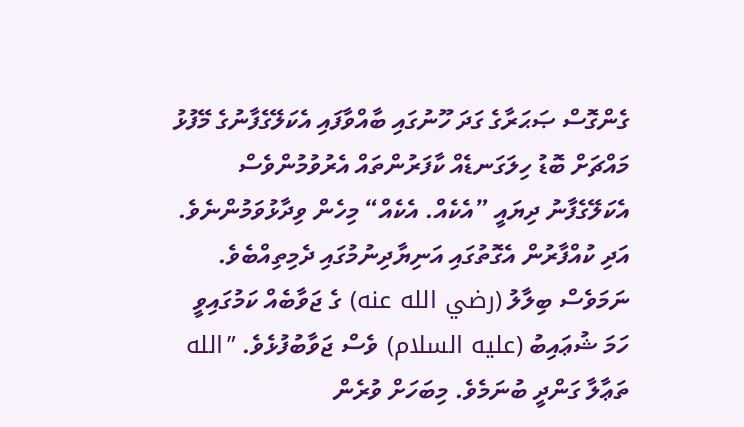ގެންގޮސް ޞަޙަރާގެ ގަދަ ހޫނުގައި ބާއްވާފައި އެކަލޭގެފާނުގެ މޭފުޅު މައްޗަށް ބޮޑު ހިލަގަނޑެއް ކާފަރުންތައް އެރުވުމުންވެސް އެކަލޭގެފާނު ދިޔައީ ”އެކެއް. އެކެއް“ މިހެން ވިދާޅުވަމުންނެވެ. އަދި ކުއްފާރުން އެގޮތުގައި އަނިޔާދިނުމުގައި ދެމިތިއްބެވެ. ނަމަވެސް ބިލާލު (رضي الله عنه) ގެ ޖަވާބެއް ކަމުގައިވީ ހަމަ ޝުޢައިބު (عليه السلام) ވެސް ޖަވާބުފުޅެވެ. ”الله ތަޢާލާ ގަންދީ ބުނަމެވެ. މިބަހަށް ވުރެން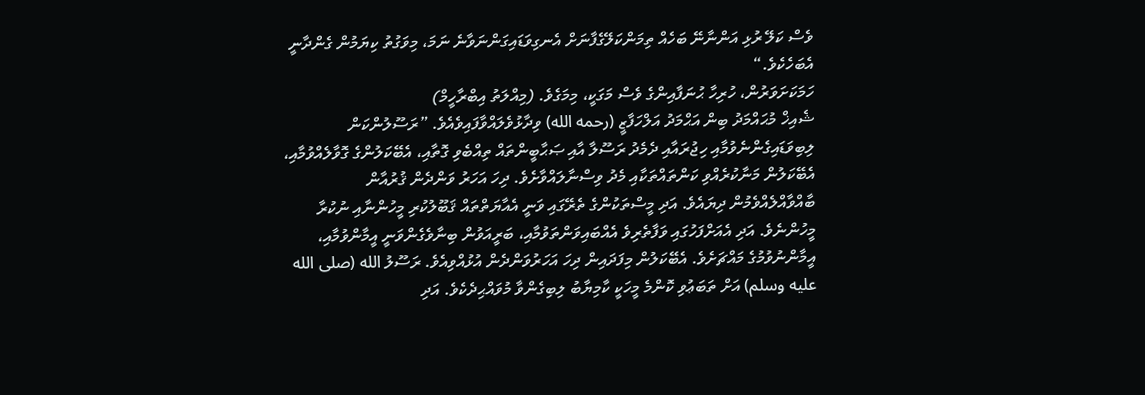ވެސް ކަލޭ ރުޅި އަންނާނޭ ބަހެއް ތިމަންކަލޭގެފާނަށް އެނގިވަޑައިގަންނަވާނެ ނަމަ، މިވަގުތު ކިޔަމުން ގެންދާނީ އެބަހެކެވެ.“
ހަމަކަށަވަރުން، ހުރިހާ ޙުނަފާއިންގެ ވެސް މަގަކީ، މިމަގެވެ. (މިއްލަތު އިބްރާހީމް)
ޝެއިޚް މުޙައްމަދު ބިން އަޙްމަދު އަލްހަފާޒީ (رحمه الله) ވިދާޅުވެލައްވާފައިވެއެވެ. ”ރަސޫލުންކަން ލިބިވަޑައިގެންނެވުމާއި ހިޖުރައާއި ދެމެދު ރަސޫލާ އާއި ޞަޙާބީންތައް ތިއްބެވި ގޮތާއި، އެބޭކަލުންގެ ގޮވާލެއްވުމާއި، އެބޭކަލުން މަނާކުރެއްވި ކަންތައްތަކާއި މެދު ވިސްނާލައްވާށެވެ. ދިހަ އަހަރު ވަންދެން ޤުރުއާން ބާއްވާއްލެއްވެމުން ދިޔައެވެ. އަދި މީސްތަކުންގެ ތެރޭގައި ވަނީ އެއާޔަތްތައް ޤަބޫލުކުރި މީހުންނާއި ނުކުރާ މީހުންނެވެ. އަދި އެއަށްފަހުގައި ވަފާތެރިވެ އެއްބައިވަންތަވުމާއި، ބަރީއަވުން ބިނާވެގެންވަނީ އީމާންވުމާއި، އީމާންނުވުމުގެ މައްޗަށެވެ. އެބޭކަލުން މިފަދައިން ދިހަ އަހަރުވަންދެން އުޅުއްވިއެވެ. ރަސޫލު الله (صلى الله عليه وسلم) އަށް ތަބަޢުވި ކޮންމެ މީހަކީ ކާމިޔާބު ލިބިގެންވާ މުވައްޙިދެކެވެ. އަދި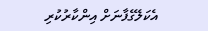އެކަލޭގެފާނަށް އިންކާރުކުރި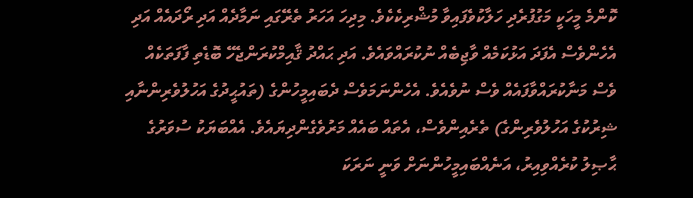ކޮންމެ މީހަކީ މަގުފުރެދި ހަލާކުވެފައިވާ މުޝްރިކެކެވެ. މިދިހަ އަހަރު ތެރޭގައި ނަމާދެއް އަދި ރޯދައެއް އަދި އެހެންވެސް އެފަދަ އަޅުކަމެއް ވާޖިބެއް ނުކުރައްވައެވެ. އަދި ޙައްދު ޤާއިމްކުރަންޖެހޭ ބޮޑެތި ފާފަތަކެއް ވެސް މަނާކުރައްވާފައެއް ވެސް ނުވެއެވެ. އެހެންނަމަވެސް ދެބައިމީހުންގެ (ތައުޙީދުގެ އަހުލުވެރިންނާއި ޝިރުކުގެ އަހުލުވެރިންގެ) ތެރެއިންވެސް، އެތައް ބައެއް މަރުވެގެންދިޔައެވެ. އެއްބަޔަކު ސުވަރުގެ ޙާޞިލު ކުރެއްވިއިރު، އަނެއްބައިމީހުންނަށް ވަނީ ނަރަކަ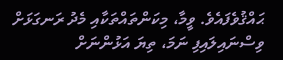ޙައްޤުވެފައެވެ. ވީމާ، މިކަންތައްތަކާއި މެދު ރަނގަޅަށް ވިސްނައިލައިފި ނަމަ، ތިޔަ އަޅުންނަށް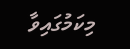މިކަމުގައިވާ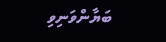ބަޔާންވަނިވި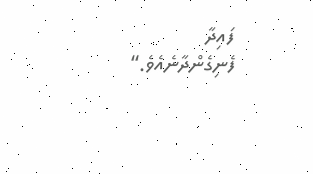ފައިދާ ފެނިގެންދާނެއެވެ.“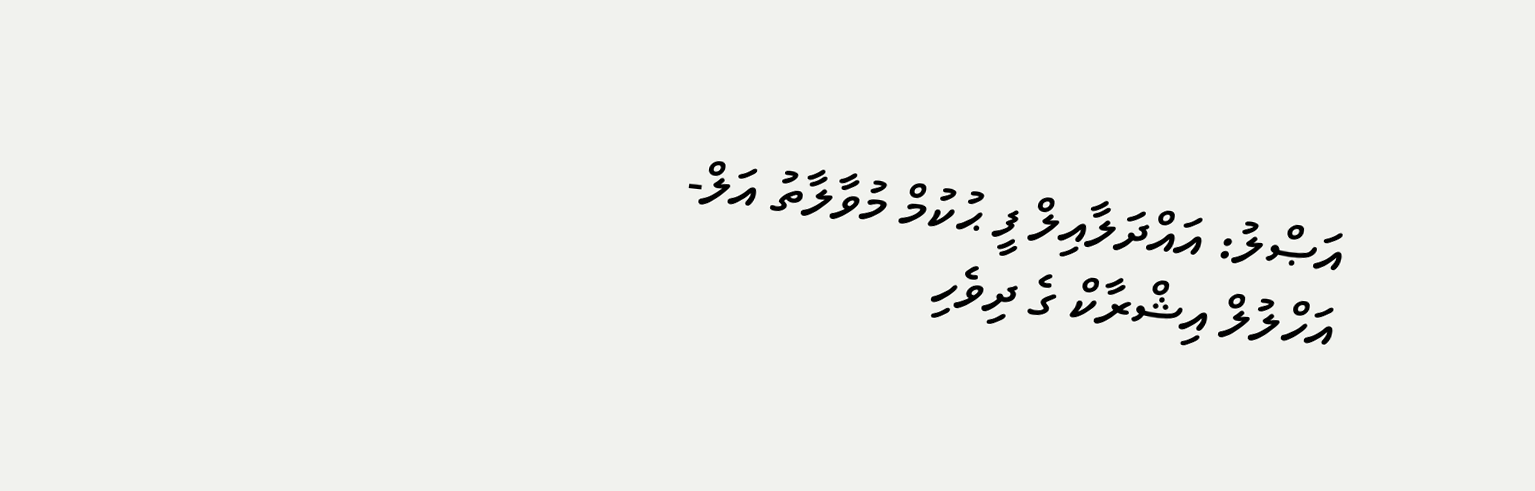އަޞްލު: އައްދަލާއިލް ފީ ޙުކުމް މުވާލާތު އަލް-އަހްލުލް އިޝްރާކް ގެ ދިވެހި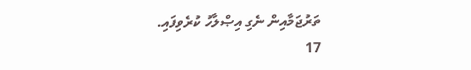ތަރުޖަމާއިން ނެގި އިޞްލާހު ކުރެވިފައި.
17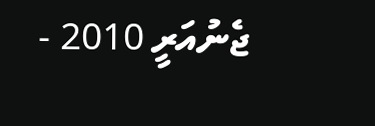ޖެނުއަރީ 2010 -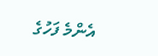އެންމެ ފަހުގެ